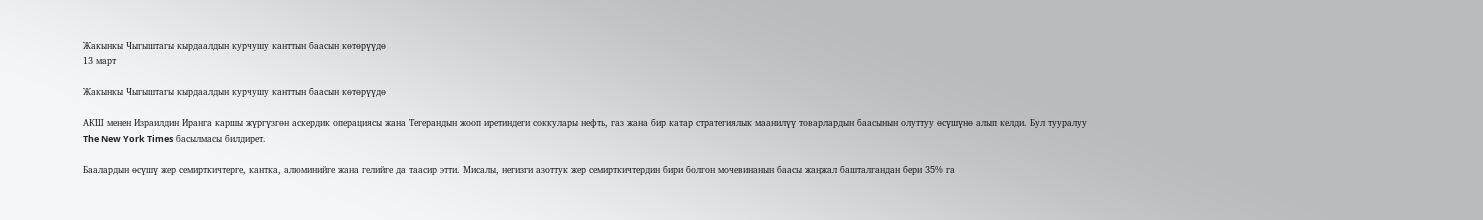Жакынкы Чыгыштагы кырдаалдын курчушу канттын баасын көтөрүүдө
13 март

Жакынкы Чыгыштагы кырдаалдын курчушу канттын баасын көтөрүүдө

АКШ менен Израилдин Иранга каршы жүргүзгөн аскердик операциясы жана Тегерандын жооп иретиндеги соккулары нефть, газ жана бир катар стратегиялык маанилүү товарлардын баасынын олуттуу өсүшүнө алып келди. Бул тууралуу The New York Times басылмасы билдирет.

Баалардын өсүшү жер семирткичтерге, кантка, алюминийге жана гелийге да таасир этти. Мисалы, негизги азоттук жер семирткичтердин бири болгон мочевинанын баасы жаңжал башталгандан бери 35% га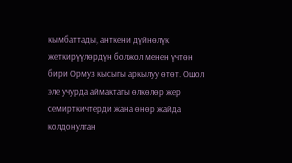кымбаттады, анткени дүйнөлүк жеткирүүлөрдүн болжол менен үчтөн бири Ормуз кысыгы аркылуу өтөт. Ошол эле учурда аймактагы өлкөлөр жер семирткичтерди жана өнөр жайда колдонулган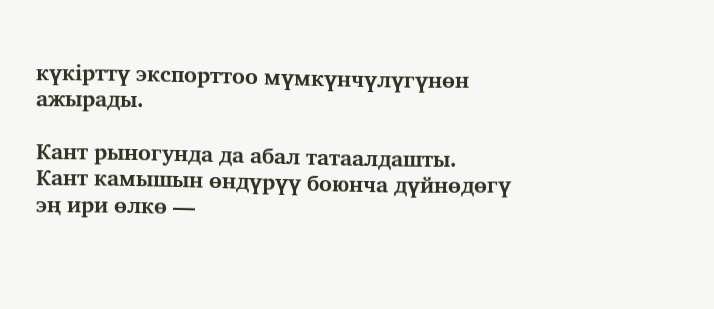күкірттү экспорттоо мүмкүнчүлүгүнөн ажырады.

Кант рыногунда да абал татаалдашты. Кант камышын өндүрүү боюнча дүйнөдөгү эң ири өлкө —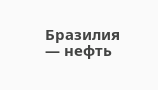Бразилия — нефть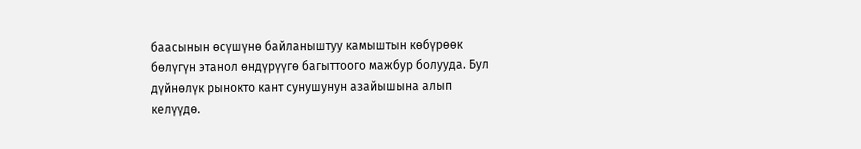баасынын өсүшүнө байланыштуу камыштын көбүрөөк бөлүгүн этанол өндүрүүгө багыттоого мажбур болууда. Бул дүйнөлүк рынокто кант сунушунун азайышына алып келүүдө.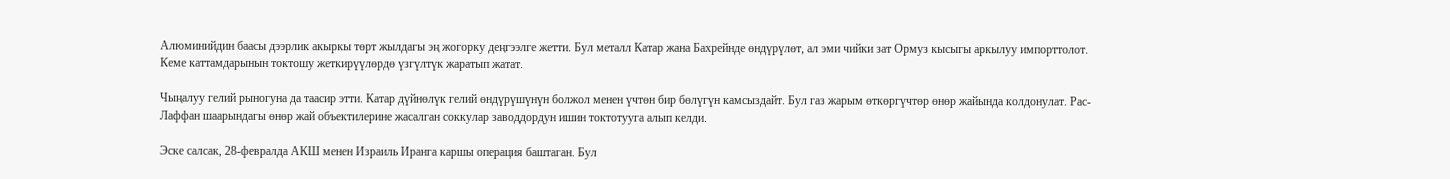Алюминийдин баасы дээрлик акыркы төрт жылдагы эң жогорку деңгээлге жетти. Бул металл Катар жана Бахрейнде өндүрүлөт, ал эми чийки зат Ормуз кысыгы аркылуу импорттолот. Кеме каттамдарынын токтошу жеткирүүлөрдө үзгүлтүк жаратып жатат.

Чыңалуу гелий рыногуна да таасир этти. Катар дүйнөлүк гелий өндүрүшүнүн болжол менен үчтөн бир бөлүгүн камсыздайт. Бул газ жарым өткөргүчтөр өнөр жайында колдонулат. Рас-Лаффан шаарындагы өнөр жай объектилерине жасалган соккулар заводдордун ишин токтотууга алып келди.

Эске салсак, 28-февралда АКШ менен Израиль Иранга каршы операция баштаган. Бул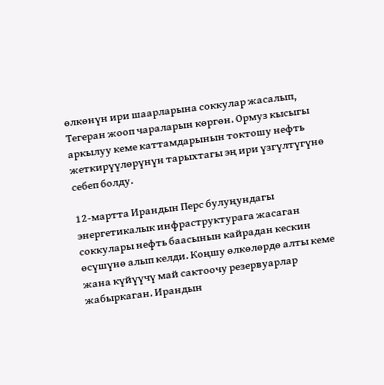өлкөнүн ири шаарларына соккулар жасалып, Тегеран жооп чараларын көргөн. Ормуз кысыгы аркылуу кеме каттамдарынын токтошу нефть жеткирүүлөрүнүн тарыхтагы эң ири үзгүлтүгүнө себеп болду.

12-мартта Ирандын Перс булуңундагы энергетикалык инфраструктурага жасаган соккулары нефть баасынын кайрадан кескин өсүшүнө алып келди. Коңшу өлкөлөрдө алты кеме жана күйүүчү май сактоочу резервуарлар жабыркаган. Ирандын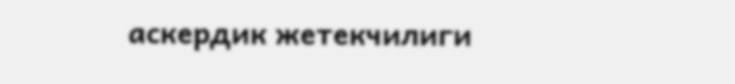аскердик жетекчилиги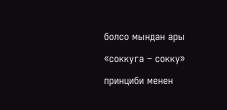болсо мындан ары «соккуга – сокку» принциби менен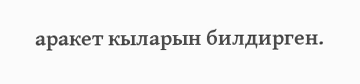аракет кыларын билдирген.